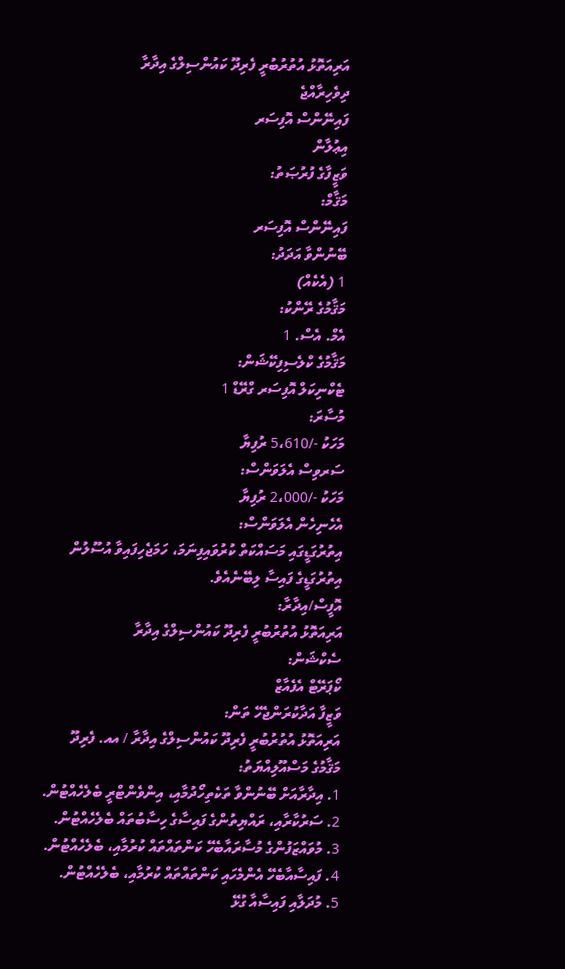އަރިއަތޮޅު އުތުރުބުރީ ފެރިދޫ ކައުންސިލްގެ އިދާރާ
ދިވެހިރާއްޖެ
ފައިނޭންސް އޮފިސަރ
އިޢުލާން
ވަޒީފާގެ ފުރުޞަތު:
މަޤާމް:
ފައިނޭންސް އޮފިސަރ
ބޭނުންވާ އަދަދު:
1 (އެކެއް)
މަޤާމުގެ ރޭންކު:
އެމް. އެސް. 1
މަޤާމުގެ ކްލެސިފިކޭޝަން:
ޓެކްނިކަލް އޮފިސަރ ގްރޭޑް 1
މުސާރަ:
މަހަކު -/5،610 ރުފިޔާ
ސަރވިސް އެލަވަންސް:
މަހަކު -/2،000 ރުފިޔާ
އެހެނިހެން އެލަވަންސް:
އިތުރުގަޑީގައި މަސައްކަތް ކުރުވައިފިނަމަ، ހަމަޖެހިފައިވާ އުސޫލުން އިތުރުގަޑީގެ ފައިސާ ލިބޭނެއެވެ.
އޮފީސް/އިދާރާ:
އަރިއަތޮޅު އުތުރުބުރީ ފެރިދޫ ކައުންސިލްގެ އިދާރާ
ސެކްޝަން:
ކޯޕަރޭޓް އެފެއާޒް
ވަޒީފާ އަދާކުރަންޖެހޭ ތަން:
އަރިއަތޮޅު އުތުރުބުރީ ފެރިދޫ ކައުންސިލްގެ އިދާރާ / އއ. ފެރިދޫ
މަޤާމުގެ މަސްއޫލިއްޔަތު:
1. އިދާރާއަށް ބޭނުންވާ ތަކެތިހޯދުމާއި، އިންވެންޓްރީ ބެލެހެއްޓުން.
2. ސަރުކާރާއި، ރައްޔިތުންގެ ފައިސާގެ ހިސާބުތައް ބެލެހެއްޓުން.
3. މުވައްޒަފުންގެ މުސާރައާބެހޭ ކަންތައްތައް ކުރުމާއި، ބެލެހެއްޓުން.
4. ފައިސާއާބެހޭ އެންމެހައި ކަންތައްތައް ކުރުމާއި، ބެލެހެއްޓުން.
5. މުދަލާއި ފައިސާއާ ގުޅޭ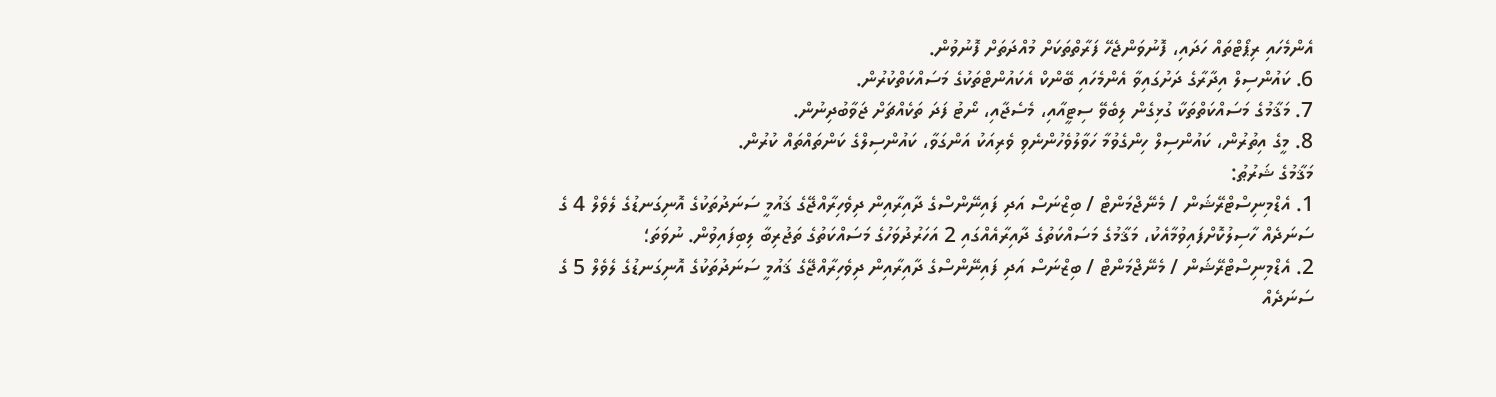އެންމެހައި ރިޕޯޓްތައް ހަދައި، ފޮނުވަންޖެހޭ ފަރާތްތަކަށް މުއްދަތަށް ފޮނުވުން.
6. ކައުންސިލް އިދާރާގެ ދަށުގައިވާ އެންމެހައި ބޭންކް އެކައުންޓްތަކުގެ މަސައްކަތްކުރުން.
7. މަޤާމުގެ މަސައްކަތްތަކާ ގުޅިގެން ލިބެވޭ ސިޓީއާއި، މެސެޖާއި، ނޯޓު ފަދަ ތަކެއްޗަށް ޖަވާބުދިނުން.
8. މީގެ އިތުރުން، ކައުންސިލް ހިންގެވުމާ ހަވާލުވެހުންނެވި ވެރިއަކު އަންގަވާ، ކައުންސިލްގެ ކަންތައްތައް ކުރުން.
މަޤާމުގެ ޝަރުޠު:
1. އެޑްމިނިސްޓްރޭޝަން / މެނޭޖްމަންޓް / ބިޒްނަސް އަދި ފައިނޭންސްގެ ދާއިރާއިން ދިވެހިރާއްޖޭގެ ޤައުމީ ސަނަދުތަކުގެ އޮނިގަނޑުގެ ލެވެލް 4 ގެ ސަނަދެއް ހާސިލުކޮށްފައިވުމާއެކު، މަޤާމުގެ މަސައްކަތުގެ ދާއިރާއެއްގައި 2 އަހަރުދުވަހުގެ މަސައްކަތުގެ ތަޖުރިބާ ލިބިފައިވުން. ނުވަތަ؛
2. އެޑްމިނިސްޓްރޭޝަން / މެނޭޖްމަންޓް / ބިޒްނަސް އަދި ފައިނޭންސްގެ ދާއިރާއިން ދިވެހިރާއްޖޭގެ ޤައުމީ ސަނަދުތަކުގެ އޮނިގަނޑުގެ ލެވެލް 5 ގެ ސަނަދެއް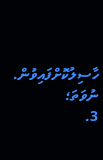ހާސިލުކޮށްފައިވުން. ނުވަތަ؛
3.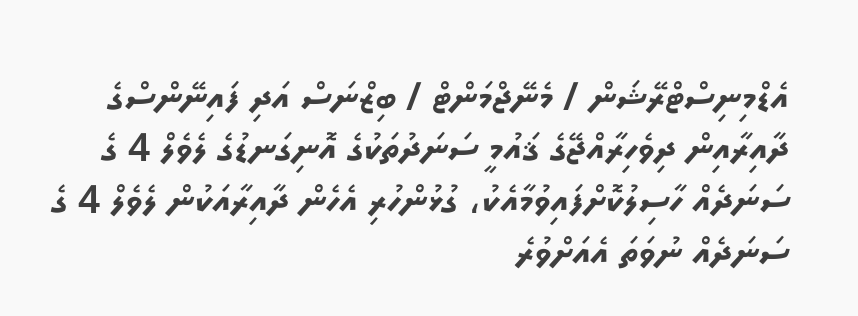އެޑްމިނިސްޓްރޭޝަން / މެނޭޖްމަންޓް / ބިޒްނަސް އަދި ފައިނޭންސްގެ ދާއިރާއިން ދިވެހިރާއްޖޭގެ ޤައުމީ ސަނަދުތަކުގެ އޮނިގަނޑުގެ ލެވެލް 4 ގެ ސަނަދެއް ހާސިލުކޮށްފައިވުމާއެކު، ގުޅުންހުރި އެހެން ދާއިރާއަކުން ލެވެލް 4 ގެ ސަނަދެއް ނުވަތަ އެއަށްވުރެ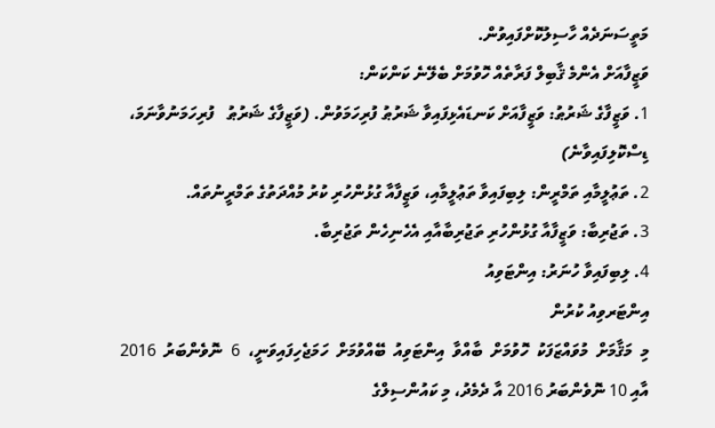މަތީސަނަދެއް ހާސިލުކޮށްފައިވުން.
ވަޒީފާއަށް އެންމެ ޤާބިލް ފަރާތެއް ހޮވުމަށް ބެލޭނެ ކަންކަން:
1. ވަޒީފާގެ ޝަރުޠު: ވަޒީފާއަށް ކަނޑައެޅިފައިވާ ޝަރުޠު ފުރިހަމަވުން. (ވަޒީފާގެ ޝަރުޠު   ފުރިހަމަނުވާނަމަ، ޑިސްކޮލިފައިވާނެ)
2. ތަޢުލީމާއި ތަމްރީން: ލިބިފައިވާ ތަޢުލީމާއި، ވަޒީފާއާ ގުޅުންހުރި ކުރު މުއްދަތުގެ ތަމްރީނުތައް.
3. ތަޖުރިބާ: ވަޒީފާއާ ގުޅުންހުރި ތަޖުރިބާއާއި އެހެނިހެން ތަޖުރިބާ.
4. ލިބިފައިވާ ހުނަރު: އިންޓަވިއު
އިންޓަރވިއު ކުރުން
މި  މަޤާމަށް  މުވައްޒަފަކު  ހޮވުމަށް  ބާއްވާ  އިންޓަވިއު  ބޭއްވުމަށް  ހަމަޖެހިފައިވަނީ،  6  ނޮވެންބަރު  2016 އާއި 10 ނޮވެންބަރު 2016 އާ ދެމެދު، މި ކައުންސިލްގެ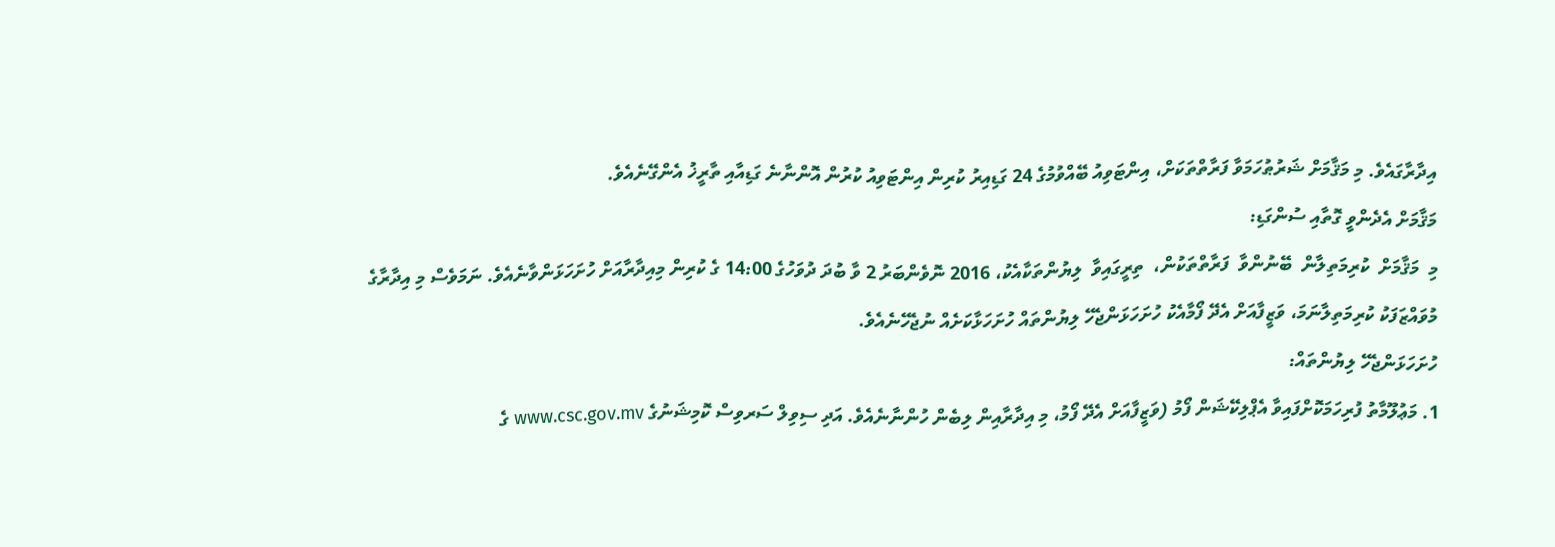އިދާރާގައެވެ. މި މަޤާމަށް ޝަރުޠުހަމަވާ ފަރާތްތަކަށް، އިންޓަވިއު ބޭއްވުމުގެ 24 ގަޑިއިރު ކުރިން އިންޓަވިއު ކުރުން އޮންނާނެ ގަޑިއާއި ތާރީޚު އެންގޭނެއެވެ.
މަޤާމަށް އެދެންވީ ގޮތާއި ސުންގަޑި:
މި  މަޤާމަށް  ކުރިމަތިލާން  ބޭނުންވާ  ފަރާތްތަކުން،  ތިރީގައިވާ  ލިޔުންތަކާއެކު، 2016 ނޮވެންބަރު 2 ވާ ބުދަ ދުވަހުގެ 14:00 ގެ ކުރިން މިއިދާރާއަށް ހުށަހަޅަންވާނެއެވެ. ނަމަވެސް މި އިދާރާގެ މުވައްޒަފަކު ކުރިމަތިލާނަމަ، ވަޒީފާއަށް އެދޭ ފޯމާއެކު ހުށަހަޅަންޖެހޭ ލިޔުންތައް ހުށަހަޅާކަށެއް ނުޖެހޭނެއެވެ.
ހުށަހަޅަންޖެހޭ ލިޔުންތައް:
1. މަޢުލޫމާތު ފުރިހަމަކޮށްފައިވާ އެޕްލިކޭޝަން ފޯމު (ވަޒީފާއަށް އެދޭ ފޯމު، މި އިދާރާއިން ލިބެން ހުންނާނެއެވެ. އަދި ސިވިލް ސަރވިސް ކޮމިޝަނުގެ www.csc.gov.mv ގެ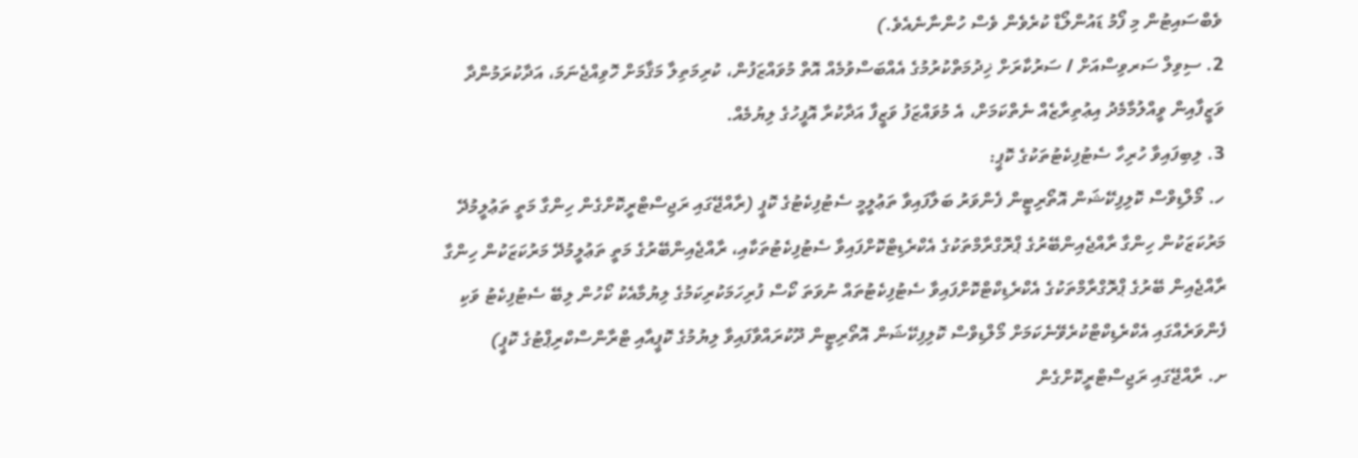ވެބްސައިޓުން މި ފޯމު ޑައުންލޯޑް ކުރެވެން ވެސް ހުންނާނެއެވެ.)
2. ސިވިލް ސަރވިސްއަށް / ސަރުކާރަށް ޚިދުމަތްކުރުމުގެ އެއްބަސްވުމެއް އޮތް މުވައްޒަފުން، ކުރިމަތިލާ މަޤާމަށް ހޮވިއްޖެނަމަ، އަދާކުރަމުންދާ ވަޒީފާއިން ވީއްލުމާމެދު އިޢުތިރާޒެއް ނެތްކަމަށް، އެ މުވައްޒަފު ވަޒީފާ އަދާކުރާ އޮފީހުގެ ލިޔުމެއް.
3. ލިބިފައިވާ ހުރިހާ ސެޓުފިކެޓުތަކުގެ ކޮޕީ:
ހ. މޯލްޑިވްސް ކޮލިފިކޭޝަން އޮތޯރިޓީން ފެންވަރު ބަލާފައިވާ ތަޢުލީމީ ސެޓުފިކެޓުގެ ކޮޕީ (ރާއްޖޭގައި ރަޖިސްޓްރީކޮށްގެން ހިންގާ މަތީ ތަޢުލީމުދޭ މަރުކަޒަކުން ހިންގާ ރާއްޖެއިންބޭރުގެ ޕްރޮގްރާމްތަކުގެ އެކްރެޑިޓްކޮށްފައިވާ ސެޓުފިކެޓުތަކާއި، ރާއްޖެއިންބޭރުގެ މަތީ ތަޢުލީމުދޭ މަރުކަޒަކުން ހިންގާ ރާއްޖެއިން ބޭރުގެ ޕްރޮގްރާމްތަކުގެ އެކްރެޑިކްޓްކޮށްފައިވާ ސެޓުފިކެޓުތައް ނުވަތަ ކޯސް ފުރިހަމަކުރިކަމުގެ ލިޔުމާއެކު ކޯހުން ލިބޭ ސެޓުފިކެޓު ވަކި ފެންވަރެއްގައި އެކްރެޑިކްޓްކުރެވޭނެކަމަށް މޯލްޑިވްސް ކޮލިފިކޭޝަން އޮތޯރިޓީން ދޫކުރައްވާފައިވާ ލިޔުމުގެ ކޮޕީއާއި ޓްރާންސްކްރިޕްޓުގެ ކޮޕީ)
ށ. ރާއްޖޭގައި ރަޖިސްޓްރީކޮށްގެން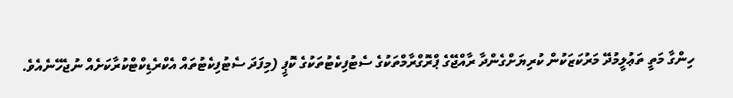ހިންގާ މަތީ ތަޢުލީމުދޭ މަރުކަޒަކުން ކުރިޔަށްގެންދާ ރާއްޖޭގެ ޕްރޮގްރާމްތަކުގެ ސެޓުފިކެޓުތަކުގެ ކޮޕީ (މިފަދަ ސެޓުފިކެޓުތައް އެކްރެޑިކްޓްކުރާކަށެއް ނުޖެހޭނެއެވެ.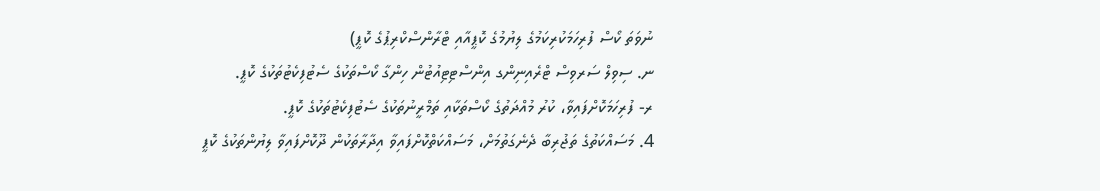ނުވަތަ ކޯސް ފުރިހަމަކުރިކަމުގެ ލިޔުމުގެ ކޮޕީއާއި ޓްރާންސްކްރިޕުގެ ކޮޕީ)
ނ. ސިވިލް ސަރވިސް ޓްރެއިނިންގ އިންސްޓިޓިއުޓުން ހިންގާ ކޯސްތަކުގެ ސެޓުފިކެޓުތަކުގެ ކޮޕީ.
ރ- ފުރިހަމަކޮށްފައިވާ، ކުރު މުއްދަތުގެ ކޯސްތަކާއި ތަމްރީނުތަކުގެ ސެޓުފިކެޓުތަކުގެ ކޮޕީ.
4. މަސައްކަތުގެ ތަޖުރިބާ ދެނެގަތުމަށް، މަސައްކަތްކޮށްފައިވާ އިދާރާތަކުން ދޫކޮށްފައިވާ ލިޔުންތަކުގެ ކޮޕީ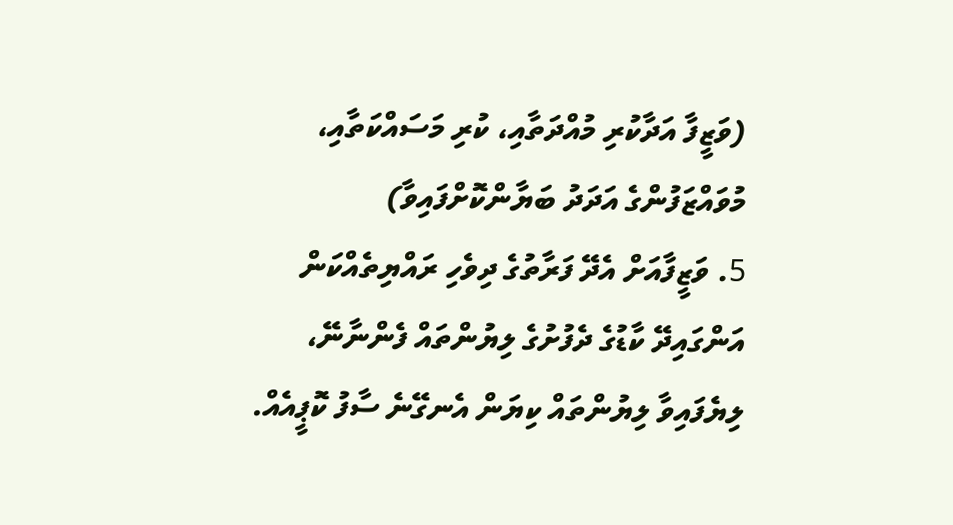(ވަޒީފާ އަދާކުރި މުއްދަތާއި، ކުރި މަސައްކަތާއި، މުވައްޒަފުންގެ އަދަދު ބަޔާންކޮށްފައިވާ)
5. ވަޒީފާއަށް އެދޭ ފަރާތުގެ ދިވެހި ރައްޔިތެއްކަން އަންގައިދޭ ކާޑުގެ ދެފުށުގެ ލިޔުންތައް ފެންނާނޭ، ލިޔެފައިވާ ލިޔުންތައް ކިޔަން އެނގޭނެ ސާފު ކޮޕީއެއް.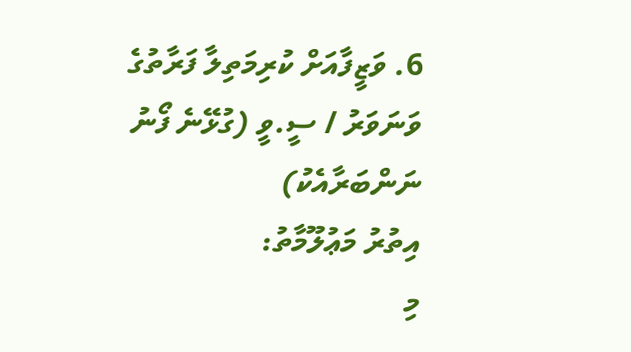6. ވަޒީފާއަށް ކުރިމަތިލާ ފަރާތުގެ ވަނަވަރު / ސީ.ވީ (ގުޅޭނެ ފޯނު ނަންބަރާއެކު)
އިތުރު މަޢުލޫމާތު:
މި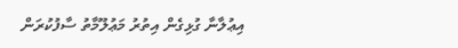އިޢުލާނާ ގުޅިގެން އިތުރު މަޢުލޫމާތު ސާފުކުރަން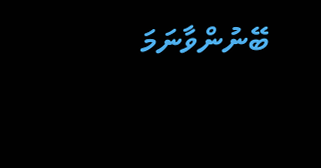ބޭނުންވާނަމަ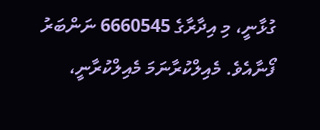ގުޅާނީ، މި އިދާރާގެ 6660545 ނަންބަރު ފޯނާއެވެ. މެއިލްކުރާނަމަ މެއިލްކުރާނީ،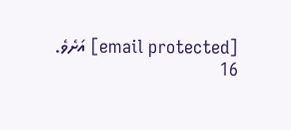[email protected] އަށެވެ.
16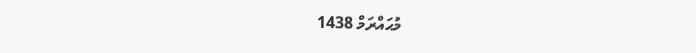މުޙައްރަމް 1438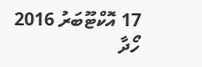17 އޮކްޓޫބަރު 2016
ހޯދާ